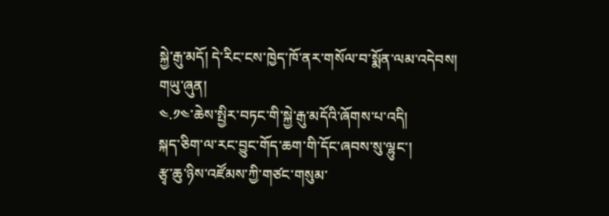སྐྱེ་རྒུ་མདོ། དེ་རིང་ངས་ཁྱེད་ཁོ་ནར་གསོལ་བ་སྨོན་ལམ་འདེབས།
གཡུ་ཞུན།
༤.༡༤་ཆེས་སྤྱིར་བཏང་གི་སྐྱེ་རྒུ་མདོའི་ཞོགས་པ་འདི།
སྐད་ཅིག་ལ་རང་བྱུང་གོད་ཆག་གི་དོང་ཞབས་སུ་ལྷུང་།
རྩྭ་ཆུ་ཉིས་འཛོམས་ཀྱི་གཙང་གསུམ་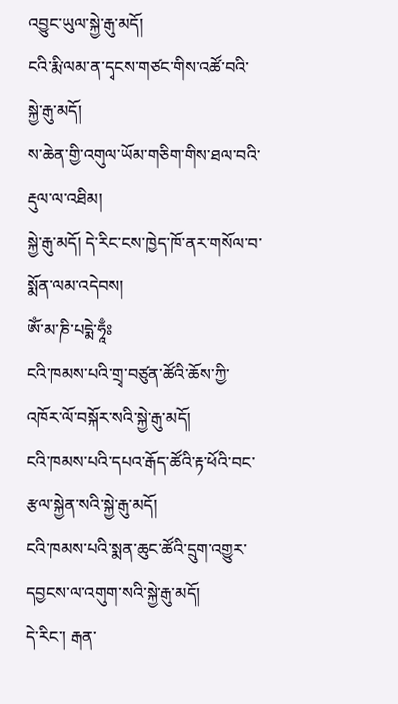འབྱུང་ཡུལ་སྐྱེ་རྒུ་མདོ།
ངའི་རྨི་ལམ་ན་དྭངས་གཙང་གིས་འཚོ་བའི་སྐྱེ་རྒུ་མདོ།
ས་ཆེན་གྱི་འགུལ་ཡོམ་གཅིག་གིས་ཐལ་བའི་རྡུལ་ལ་འཐིམ།
སྐྱེ་རྒུ་མདོ། དེ་རིང་ངས་ཁྱེད་ཁོ་ནར་གསོལ་བ་སྨོན་ལམ་འདེབས།
ཨོཾ་མ་ཎི་པདྨེ་ཧཱྃཿ
ངའི་ཁམས་པའི་གྲྭ་བཙུན་ཚོའི་ཆོས་ཀྱི་འཁོར་ལོ་བསྐོར་སའི་སྐྱེ་རྒུ་མདོ།
ངའི་ཁམས་པའི་དཔའ་རྒོད་ཚོའི་རྟ་ཕོའི་བང་རྩལ་སྐྱེན་སའི་སྐྱེ་རྒུ་མདོ།
ངའི་ཁམས་པའི་སྨན་ཆུང་ཚོའི་དྲུག་འགྱུར་དབྱངས་ལ་འགུག་སའི་སྐྱེ་རྒུ་མདོ།
དེ་རིང་། རྒན་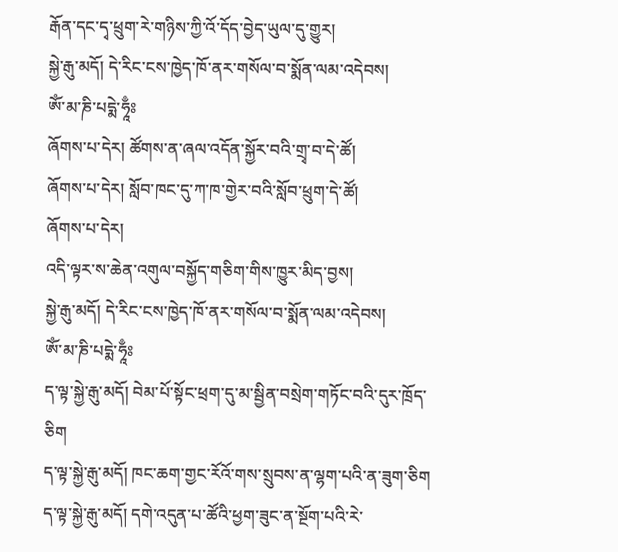རྒོན་དང་དྭ་ཕྲུག་རེ་གཉིས་ཀྱི་འོ་དོད་བྱེད་ཡུལ་དུ་གྱུར།
སྐྱེ་རྒུ་མདོ། དེ་རིང་ངས་ཁྱེད་ཁོ་ནར་གསོལ་བ་སྨོན་ལམ་འདེབས།
ཨོཾ་མ་ཎི་པདྨེ་ཧཱྃཿ
ཞོགས་པ་དེར། ཚོགས་ན་ཞལ་འདོན་སྐྱོར་བའི་གྲྭ་བ་དེ་ཚོ།
ཞོགས་པ་དེར། སློབ་ཁང་དུ་ཀ་ཁ་གྱེར་བའི་སློབ་ཕྲུག་དེ་ཚོ།
ཞོགས་པ་དེར།
འདི་ལྟར་ས་ཆེན་འགུལ་བསྐྱོད་གཅིག་གིས་ཁྱུར་མིད་བྱས།
སྐྱེ་རྒུ་མདོ། དེ་རིང་ངས་ཁྱེད་ཁོ་ནར་གསོལ་བ་སྨོན་ལམ་འདེབས།
ཨོཾ་མ་ཎི་པདྨེ་ཧཱྃཿ
ད་ལྟ་སྐྱེ་རྒུ་མདོ། བེམ་པོ་སྟོང་ཕྲག་དུ་མ་སྦྱིན་བསྲེག་གཏོང་བའི་དུར་ཁྲོད་ཅིག
ད་ལྟ་སྐྱེ་རྒུ་མདོ། ཁང་ཆག་གྱང་རོའོ་གས་སྲུབས་ན་ལྷག་པའི་ན་ཟུག་ཅིག
ད་ལྟ་སྐྱེ་རྒུ་མདོ། དགེ་འདུན་པ་ཚོའི་ཕྱག་ཟུང་ན་སྔོག་པའི་རེ་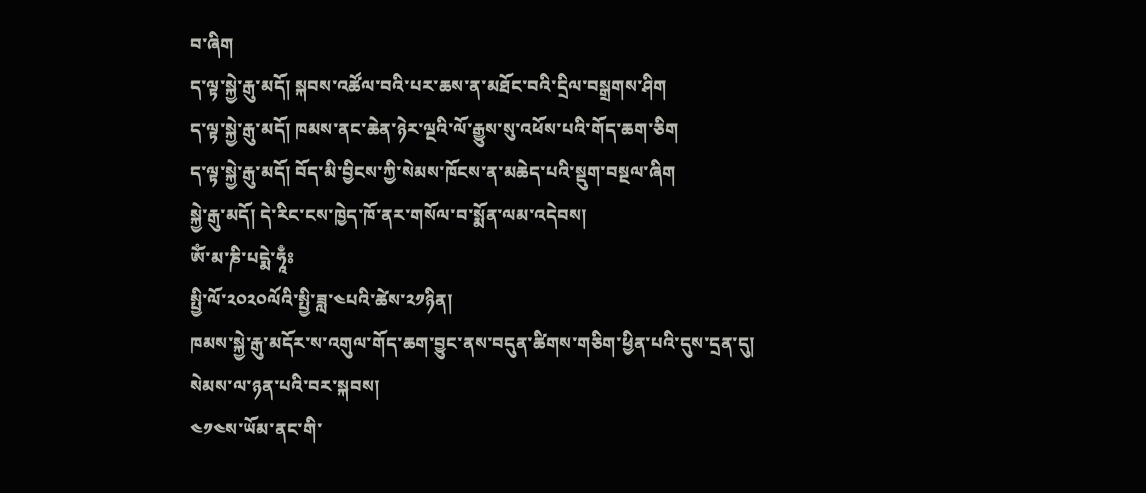བ་ཞིག
ད་ལྟ་སྐྱེ་རྒུ་མདོ། སྐབས་འཚོལ་བའི་པར་ཆས་ན་མཐོང་བའི་དྲིལ་བསྒྲགས་ཤིག
ད་ལྟ་སྐྱེ་རྒུ་མདོ། ཁམས་ནང་ཆེན་ཉེར་ལྔའི་ལོ་རྒྱུས་སུ་འཕོས་པའི་གོད་ཆག་ཅིག
ད་ལྟ་སྐྱེ་རྒུ་མདོ། བོད་མི་བྱིངས་ཀྱི་སེམས་ཁོངས་ན་མཆེད་པའི་སྡུག་བསྔལ་ཞིག
སྐྱེ་རྒུ་མདོ། དེ་རིང་ངས་ཁྱེད་ཁོ་ནར་གསོལ་བ་སྨོན་ལམ་འདེབས།
ཨོཾ་མ་ཎི་པདྨེ་ཧཱྃཿ
སྤྱི་ལོ་༢༠༢༠ལོའི་སྤྱི་ཟླ་༤པའི་ཚེས་༢༡ཉིན།
ཁམས་སྐྱེ་རྒུ་མདོར་ས་འགུལ་གོད་ཆག་བྱུང་ནས་བདུན་ཚིགས་གཅིག་ཕྱིན་པའི་དུས་དྲན་དུ།
སེམས་ལ་ཉན་པའི་བར་སྐབས།
༤༡༤ས་ཡོམ་ནང་གི་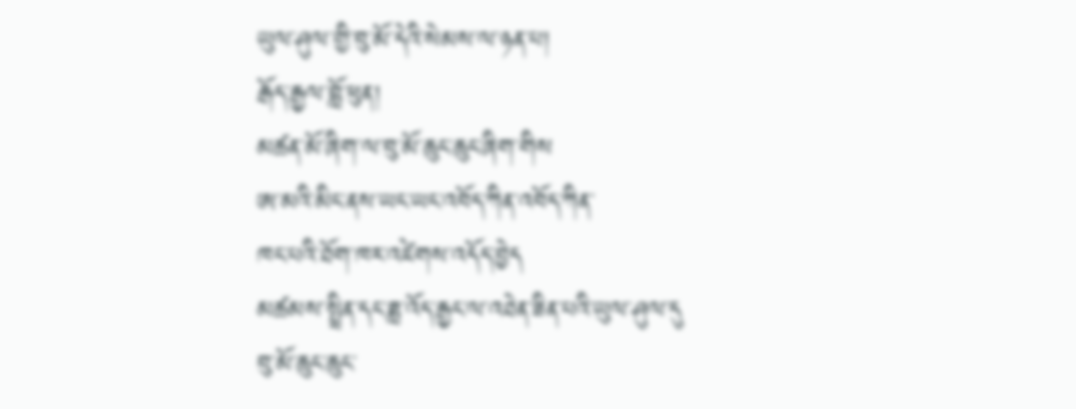ཡུལ་ཤུལ་གྱི་བུ་མོ་དེའི་སེམས་ལ་ཉན་པ།
རྒོད་རྒྱལ་བློ་ཕུན།
མཚན་མོ་ཞིག་ལ་བུ་མོ་ཆུང་ཆུང་ཞིག་གིས
ཨ་མའི་མིང་ནས་ཡང་ཡང་འབོད་ཀིན་འབོད་ཀིན་
ཁང་པའི་ཐོག་ཁར་འཛེགས་འདོད་བྱེད
མཚམས་སྤྲིན་དང་ཟླ་འོད་རྒྱང་ལ་འཐེན་ཟིན་པའི་ཡུལ་ཤུལ་དུ
བུ་མོ་ཆུང་ཆུང་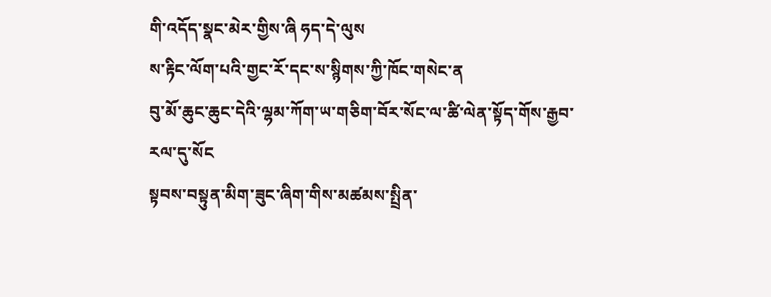གི་འདོད་སྣང་མེར་གྱིས་ཞི ཧད་དེ་ལུས
ས་རྟིང་ལོག་པའི་གྱང་རོ་དང་ས་སྙིགས་ཀྱི་ཁོང་གསེང་ན
བུ་མོ་ཆུང་ཆུང་དེའི་ལྷམ་ཀོག་ཡ་གཅིག་བོར་སོང་ལ་ཚི་ལེན་སྟོད་གོས་རྒྱབ་རལ་དུ་སོང
སྟབས་བསྟུན་མིག་ཟུང་ཞིག་གིས་མཚམས་སྤྲིན་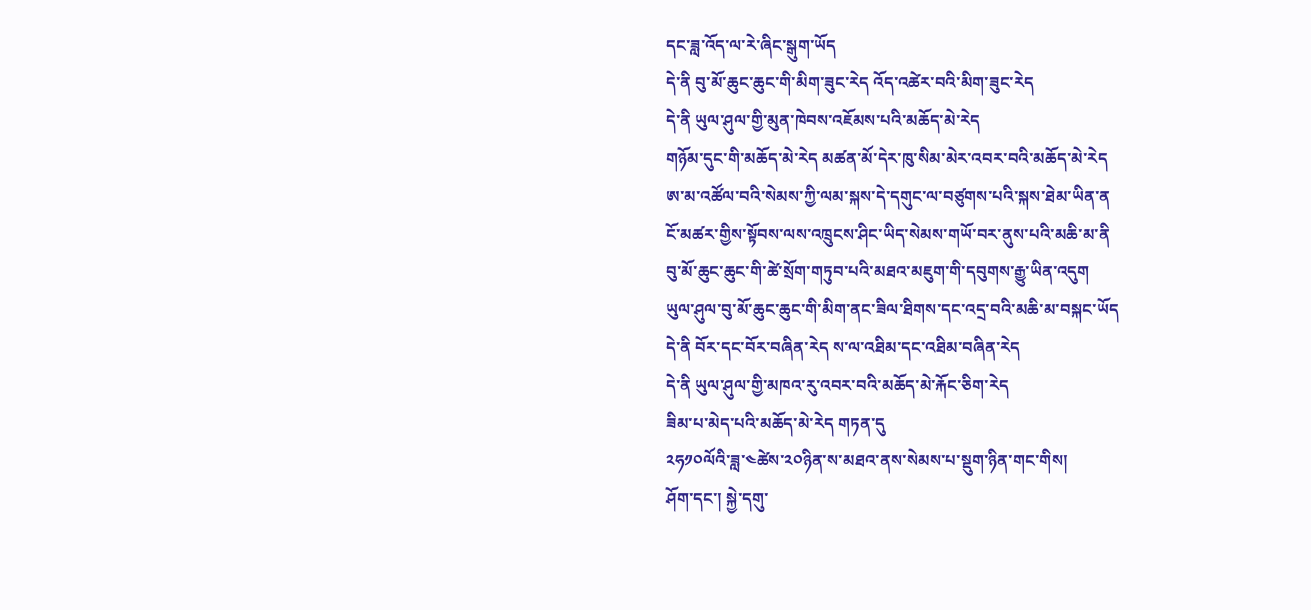དང་ཟླ་འོད་ལ་རེ་ཞིང་སྒུག་ཡོད
དེ་ནི བུ་མོ་ཆུང་ཆུང་གི་མིག་ཟུང་རེད འོད་འཚེར་བའི་མིག་ཟུང་རེད
དེ་ནི ཡུལ་ཤུལ་གྱི་མུན་ཁེབས་འཇོམས་པའི་མཆོད་མེ་རེད
གཉོམ་དུང་གི་མཆོད་མེ་རེད མཚན་མོ་དེར་ཁུ་སིམ་མེར་འབར་བའི་མཆོད་མེ་རེད
ཨ་མ་འཚོལ་བའི་སེམས་ཀྱི་ལམ་སྐས་དེ་དགུང་ལ་བཙུགས་པའི་སྐས་ཐེམ་ཡིན་ན
ངོ་མཚར་གྱིས་སྟོབས་ལས་འཁྲུངས་ཤིང་ཡིད་སེམས་གཡོ་བར་ནུས་པའི་མཆི་མ་ནི
བུ་མོ་ཆུང་ཆུང་གི་ཚེ་སྲོག་གཏུབ་པའི་མཐའ་མཇུག་གི་དབུགས་རྒྱུ་ཡིན་འདུག
ཡུལ་ཤུལ་བུ་མོ་ཆུང་ཆུང་གི་མིག་ནང་ཟིལ་ཐིགས་དང་འདྲ་བའི་མཆི་མ་བསྐང་ཡོད
དེ་ནི བོར་དང་བོར་བཞིན་རེད ས་ལ་འཐིམ་དང་འཐིམ་བཞིན་རེད
དེ་ནི ཡུལ་ཤུལ་གྱི་མཁའ་རུ་འབར་བའི་མཆོད་མེ་རྐོང་ཅིག་རེད
ཟིམ་པ་མེད་པའི་མཆོད་མེ་རེད གཏན་དུ
༢ཧ༡༠ལོའི་ཟླ་༤ཚེས་༢༠ཉིན་ས་མཐའ་ནས་སེམས་པ་སྡུག་ཉིན་གང་གིས།
ཤོག་དང་། སྐྱེ་དགུ་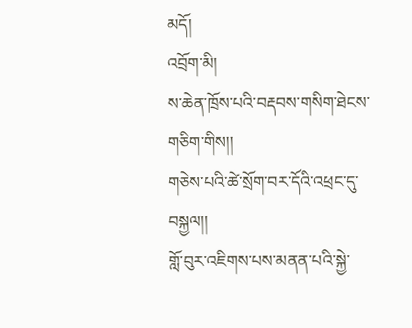མདོ།
འབྲོག་མི།
ས་ཆེན་ཁྲོས་པའི་བརྡབས་གསིག་ཐེངས་གཅིག་གིས།།
གཅེས་པའི་ཚེ་སྲོག་བར་དོའི་འཕྲང་དུ་བསྐྱལ།།
གློ་བུར་འཇིགས་པས་མནན་པའི་སྐྱེ་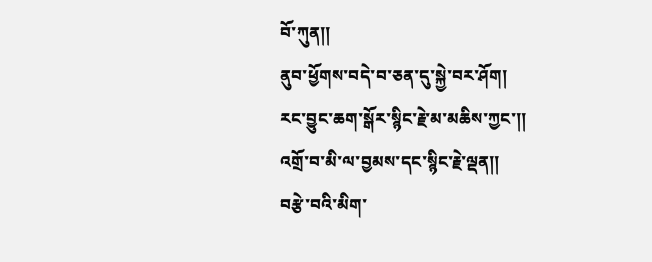བོ་ཀུན།།
ནུབ་ཕྱོགས་བདེ་བ་ཅན་དུ་སྐྱེ་བར་ཤོག།
རང་བྱུང་ཆག་སྒོར་སྙིང་རྗེ་མ་མཆིས་ཀྱང་།།
འགྲོ་བ་མི་ལ་བྱམས་དང་སྙིང་རྗེ་ལྡན།།
བརྩེ་བའི་མིག་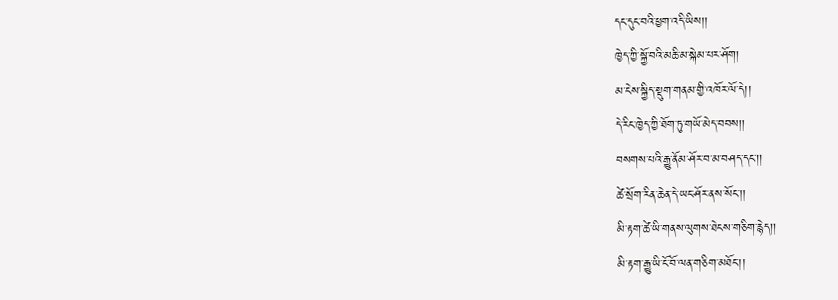དང་དུང་བའི་ཕྱག་འདི་ཡིས།།
ཁྱེད་ཀྱི་སྐྱོ་བའི་མཆི་མ་སྐེམ་པར་ཤོག།
མ་ངེས་སྐྱིད་སྡུག་གནམ་གྱི་འཁོར་ལོ་དེ།།
དེ་རིང་ཁྱེད་ཀྱི་ཐོག་ཏུ་གཡོ་མེད་བབས།།
བསགས་པའི་རྒྱུ་ནོམ་ཤོར་བ་མ་བཤད་དང་།།
ཚེ་སྲོག་རིན་ཆེན་དེ་ཡང་ཤོར་ནས་སོང་།།
མི་རྟག་ཚེ་ཡི་གནས་ལུགས་ཐེངས་གཅིག་རྙེད།།
མི་རྟག་རྒྱུ་ཡི་ངོ་བོ་ལན་གཅིག་མཐོང་།།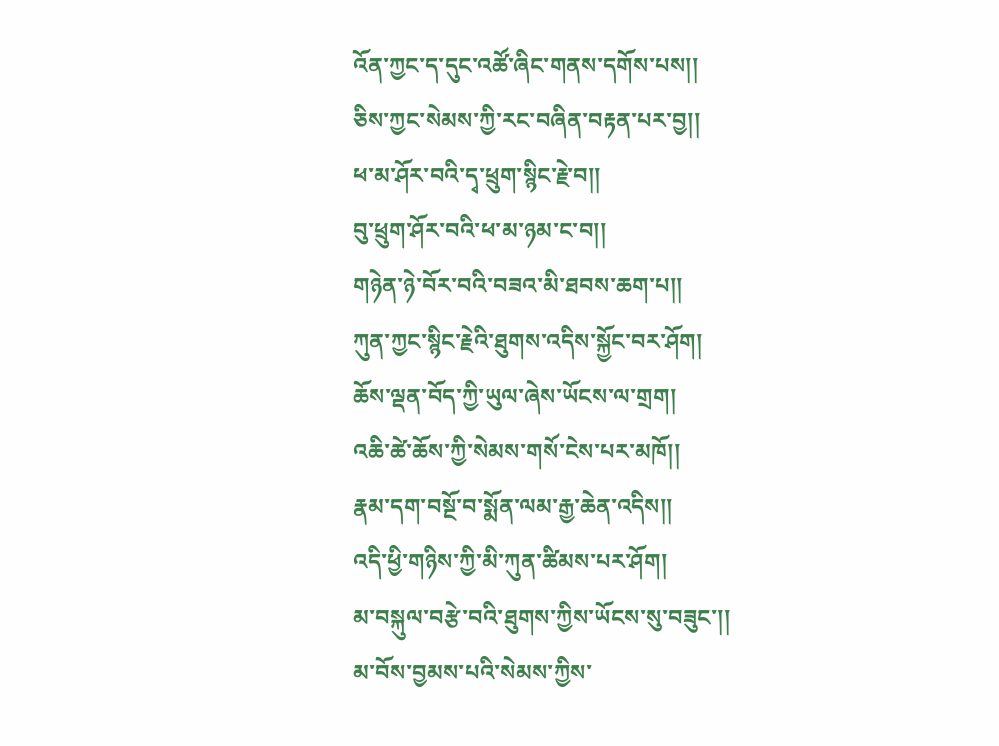འོན་ཀྱང་ད་དུང་འཚོ་ཞིང་གནས་དགོས་པས།།
ཅིས་ཀྱང་སེམས་ཀྱི་རང་བཞིན་བརྟན་པར་བྱ།།
ཕ་མ་ཤོར་བའི་དྭ་ཕྲུག་སྙིང་རྗེ་བ།།
བུ་ཕྲུག་ཤོར་བའི་ཕ་མ་ཉམ་ང་བ།།
གཉེན་ཉེ་བོར་བའི་བཟའ་མི་ཐབས་ཆག་པ།།
ཀུན་ཀྱང་སྙིང་རྗེའི་ཐུགས་འདིས་སྐྱོང་བར་ཤོག།
ཆོས་ལྡན་བོད་ཀྱི་ཡུལ་ཞེས་ཡོངས་ལ་གྲག།
འཆི་ཚེ་ཆོས་ཀྱི་སེམས་གསོ་ངེས་པར་མཁོ།།
རྣམ་དག་བསྔོ་བ་སྨོན་ལམ་རྒྱ་ཆེན་འདིས།།
འདི་ཕྱི་གཉིས་ཀྱི་མི་ཀུན་ཚིམས་པར་ཤོག།
མ་བསྐུལ་བརྩེ་བའི་ཐུགས་ཀྱིས་ཡོངས་སུ་བཟུང་།།
མ་བོས་བྱམས་པའི་སེམས་ཀྱིས་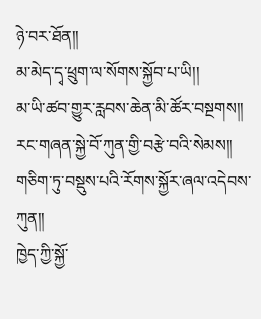ཉེ་བར་ཐོན།།
མ་མེད་དྭ་ཕྲུག་ལ་སོགས་སྐྱོབ་པ་ཡི།།
མ་ཡི་ཚབ་གྱུར་རླབས་ཆེན་མི་ཚོར་བསྔགས།།
རང་གཞན་སྐྱེ་བོ་ཀུན་གྱི་བརྩེ་བའི་སེམས།།
གཅིག་ཏུ་བསྡུས་པའི་རོགས་སྐྱོར་ཞལ་འདེབས་ཀུན།།
ཁྱེད་ཀྱི་སྐྱོ་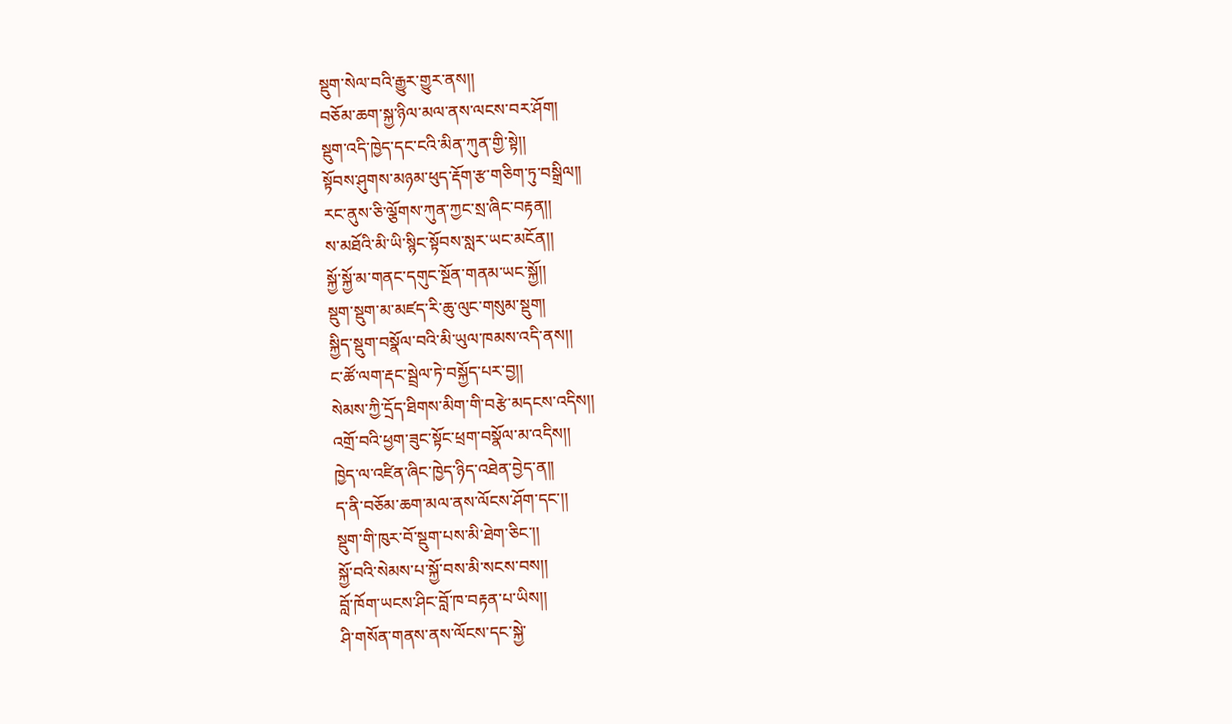སྡུག་སེལ་བའི་རྒྱུར་གྱུར་ནས།།
བཅོམ་ཆག་སྐྱ་ཉིལ་མལ་ནས་ལངས་བར་ཤོག།
སྡུག་འདི་ཁྱེད་དང་ངའི་མིན་ཀུན་གྱི་སྟེ།།
སྟོབས་ཤུགས་མཉམ་ཕུད་རྡོག་རྩ་གཅིག་ཏུ་བསྒྲིལ།།
རང་ནུས་ཅི་ལྕོགས་ཀུན་ཀྱང་སྲ་ཞིང་བརྟན།།
ས་མཐོའི་མི་ཡི་སྙིང་སྟོབས་སླར་ཡང་མངོན།།
སྐྱོ་སྐྱོ་མ་གནང་དགུང་སྔོན་གནམ་ཡང་སྐྱོ།།
སྡུག་སྡུག་མ་མཛད་རི་ཆུ་ལུང་གསུམ་སྡུག།
སྐྱིད་སྡུག་བསྣོལ་བའི་མི་ཡུལ་ཁམས་འདི་ནས།།
ང་ཚོ་ལག་རྡང་སྦྲེལ་ཏེ་བསྐྱོད་པར་བྱ།།
སེམས་ཀྱི་དྲོད་ཐིགས་མིག་གི་བརྩེ་མདངས་འདིས།།
འགྲོ་བའི་ཕྱག་ཟུང་སྟོང་ཕྲག་བསྣོལ་མ་འདིས།།
ཁྱེད་ལ་འཛིན་ཞིང་ཁྱེད་ཉིད་འཐེན་བྱེད་ན།།
ད་ནི་བཅོམ་ཆག་མལ་ནས་ལོངས་ཤོག་དང་།།
སྡུག་གི་ཁུར་བོ་སྡུག་པས་མི་ཐེག་ཅིང་།།
སྐྱོ་བའི་སེམས་པ་སྐྱོ་བས་མི་སངས་བས།།
བློ་ཁོག་ཡངས་ཤིང་བློ་ཁ་བརྟན་པ་ཡིས།།
ཤི་གསོན་གནས་ནས་ལོངས་དང་སྐྱེ་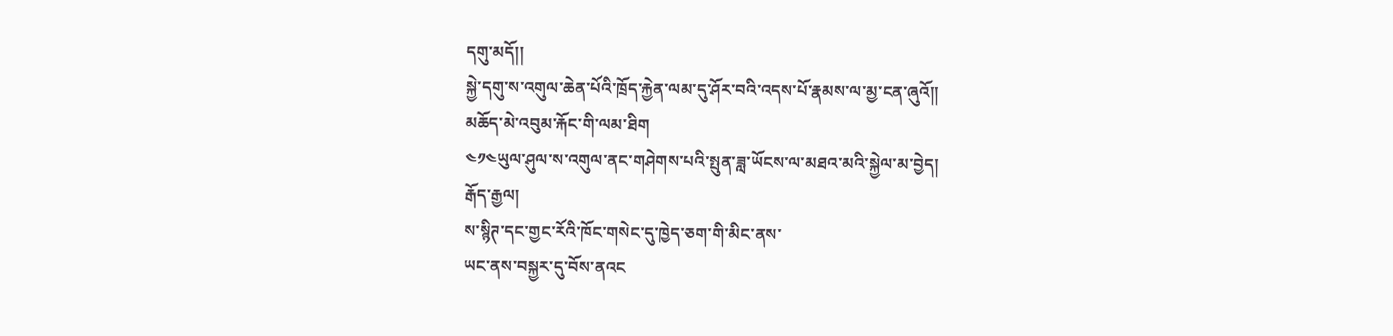དགུ་མདོ།།
སྐྱེ་དགུ་ས་འགུལ་ཆེན་པོའི་ཁྲོད་རྐྱེན་ལམ་དུ་ཤོར་བའི་འདས་པོ་རྣམས་ལ་མྱ་ངན་ཞུའོ།།
མཆོད་མེ་འབུམ་རྐོང་གི་ལམ་ཐིག
༤༡༤ཡུལ་ཤུལ་ས་འགུལ་ནང་གཤེགས་པའི་སྤུན་ཟླ་ཡོངས་ལ་མཐའ་མའི་སྐྱེལ་མ་བྱེད།
རྒོད་རྒྱལ།
ས་སྙིཊ་དང་གྱང་རོའི་ཁོང་གསེང་དུ་ཁྱེད་ཅག་གི་མིང་ནས་
ཡང་ནས་བསྐྱར་དུ་བོས་ནའང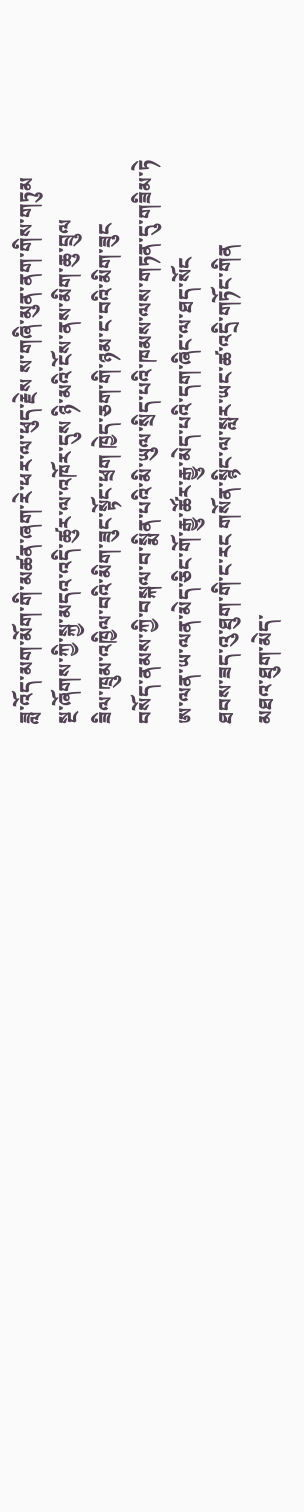ཟླ་འོད་མག་མོག་གི་མཚན་ཞག་རེ་ཕར་ལ་ཕུད་རྗེས ས་གཞི་མུན་ནག་གིས་གཏུམ
སྔ་ཞོགས་ཀྱི་སྐྱ་མདའ་འདི་ཚུར་ལ་འཁོར་དུས ཉི་མའི་ངོས་ནས་མིག་ཆུ་བྲུལ
ཟིལ་ཁྲུམ་འཁྱིལ་བའི་མིག་ཟུང་སྟོང་ཕྲག ཁྱེད་ཅག་གི་ཉམ་ང་བའི་མིག་ཟུང
བསོད་ནམས་ཀྱི་བསྐལ་བ་སྨིན་པའི་མི་ཡུལ་སྲིད་པའི་ཁམས་ལས་གཏན་དུ་གཟིམ་ཏེ
ཨ་ལན་ཡ་ལན་མེད་ཅིང་གོ་རྒྱུ་ཚོར་རྒྱུ་མེད་པའི་དག་ཞིང་ལ་ཐད་སོང
ཐབས་ཟད་འུ་ཐུག་གི་ང་རང གསོན་སྙིང་ལ་སླར་ཡང་ཚ་འདྲི་གཏོང་གིན
མཐའ་ཐུག་མེད་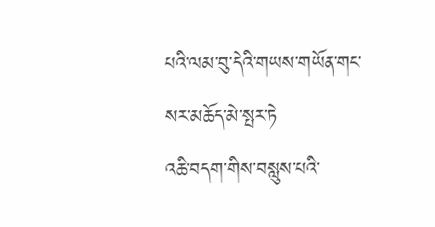པའི་ལམ་བུ་དེའི་གཡས་གཡོན་གང་སར་མཆོད་མེ་སྤར་ཏེ
འཆི་བདག་གིས་བསླུས་པའི་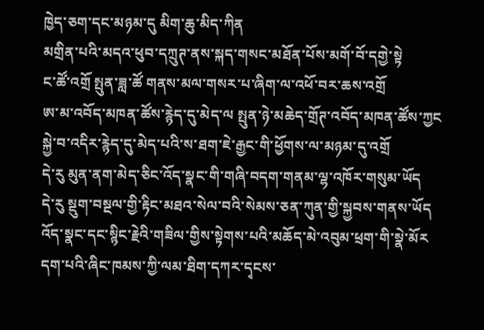ཁྱེད་ཅག་དང་མཉམ་དུ མིག་ཆུ་མིད་ཀིན
མགྲིན་པའི་མདའ་ཕུབ་དཀྲུཊ་ནས་སྐད་གསང་མཐོན་པོས་མགོ་བོ་དགྱེ་སྟེ
ང་ཚོ་འགྲོ སྤུན་ཟླ་ཚོ གནས་མལ་གསར་པ་ཞིག་ལ་འཕོ་བར་ཆས་འགྲོ
ཨ་མ་འབོད་མཁན་ཚོས་རྙེད་དུ་མེད་ལ སྤུན་ཉེ་མཆེད་གྲོཊ་འབོད་མཁན་ཚོས་ཀྱང
སྐྱེ་བ་འདིར་རྙེད་དུ་མེད་པའི་ས་ཐག་ཇེ་རྒྱང་གི་ཕྱོགས་ལ་མཉམ་དུ་འགྲོ
དེ་རུ མུན་ནག་མེད་ཅིང་འོད་སྣང་གི་གཞི་བདག་གནམ་ལྷ་འཁོར་གསུམ་ཡོད
དེ་རུ སྡུག་བསྔལ་གྱི་རྟིང་མཐའ་སེལ་བའི་སེམས་ཅན་ཀུན་གྱི་སྐྱབས་གནས་ཡོད
འོད་སྣང་དང་སྙིང་རྗེའི་གཟིལ་གྱིས་སྟེགས་པའི་མཆོད་མེ་འབུམ་ཕྲག་གི་སྣེ་མོར
དག་པའི་ཞིང་ཁམས་ཀྱི་ལམ་ཐིག་དཀར་དྭངས་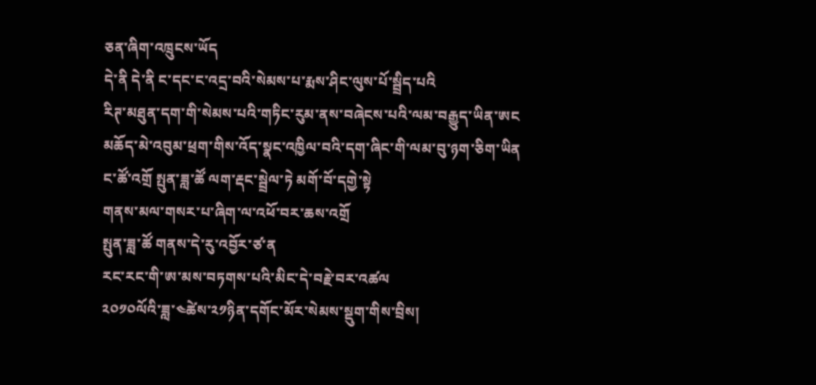ཅན་ཞིག་འཁྲུངས་ཡོད
དེ་ནི དེ་ནི ང་དང་ང་འདྲ་བའི་སེམས་པ་རྨས་ཤིང་ལུས་པོ་སྦྲིད་པའི
རིཊ་མཐུན་དག་གི་སེམས་པའི་གཏིང་རུམ་ནས་བཞེངས་པའི་ལམ་བརྒྱུད་ཡིན་ཨང
མཆོད་མེ་འབུམ་ཕྲག་གིས་འོད་སྣང་འཁྱིལ་བའི་དག་ཞིང་གི་ལམ་བུ་ཉག་ཅིག་ཡིན
ང་ཚོ་འགྲོ སྤུན་ཟླ་ཚོ ལག་རྡང་སྦྲེལ་ཏེ མགོ་བོ་དགྱེ་སྟེ
གནས་མལ་གསར་པ་ཞིག་ལ་འཕོ་བར་ཆས་འགྲོ
སྤུན་ཟླ་ཚོ གནས་དེ་རུ་འབྱོར་ཙ་ན
རང་རང་གི་ཨ་མས་བཏགས་པའི་མིང་དེ་བརྗེ་བར་འཚལ
༢༠༡༠ལོའི་ཟླ་༤ཚེས་༢༡ཉིན་དགོང་མོར་སེམས་སྡུག་གིས་བྲིས།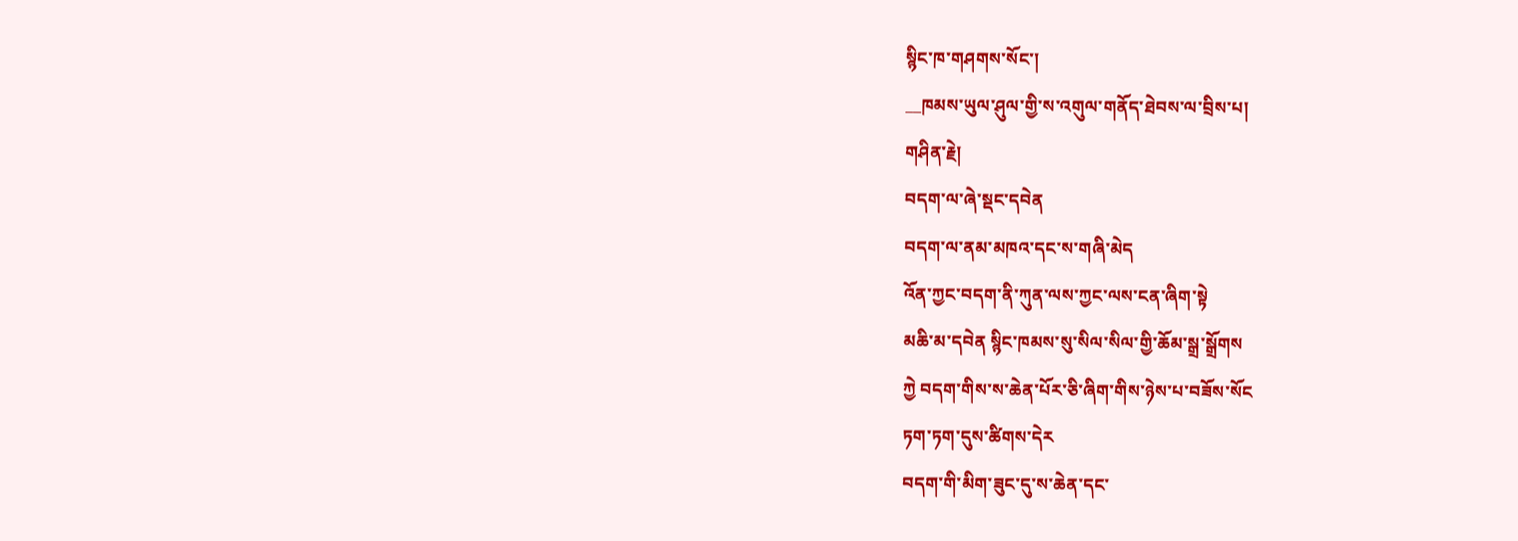སྙིང་ཁ་གཤགས་སོང་།
__ཁམས་ཡུལ་ཤུལ་གྱི་ས་འགུལ་གནོད་ཐེབས་ལ་བྲིས་པ།
གཤིན་རྗེ།
བདག་ལ་ཞེ་སྡང་དབེན
བདག་ལ་ནམ་མཁའ་དང་ས་གཞི་མེད
འོན་ཀྱང་བདག་ནི་ཀུན་ལས་ཀྱང་ལས་ངན་ཞིག་སྟེ
མཆི་མ་དབེན སྙིང་ཁམས་སུ་སིལ་སིལ་གྱི་ཆོམ་སྒྲ་སྒྲོགས
ཀྱེ བདག་གིས་ས་ཆེན་པོར་ཅི་ཞིག་གིས་ཉེས་པ་བཟོས་སོང
ཏག་ཏག་དུས་ཚིགས་དེར
བདག་གི་མིག་ཟུང་དུ་ས་ཆེན་དང་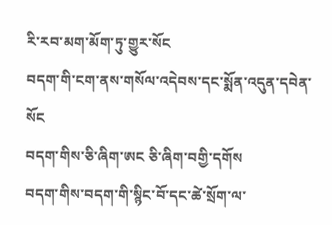རི་རབ་མག་མོག་ཏུ་གྱུར་སོང
བདག་གི་ངག་ནས་གསོལ་འདེབས་དང་སྨོན་འདུན་དབེན་སོང
བདག་གིས་ཅི་ཞིག་ཨང ཅི་ཞིག་བགྱི་དགོས
བདག་གིས་བདག་གི་སྙིང་བོ་དང་ཚེ་སྲོག་ལ་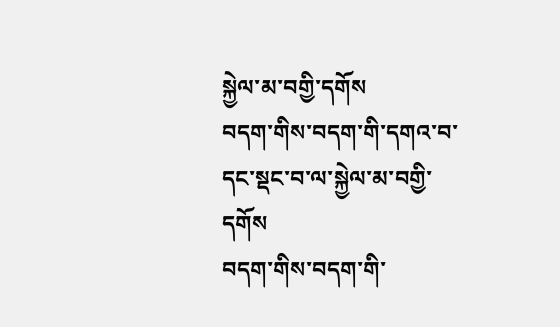སྐྱེལ་མ་བགྱི་དགོས
བདག་གིས་བདག་གི་དགའ་བ་དང་སྡང་བ་ལ་སྐྱེལ་མ་བགྱི་དགོས
བདག་གིས་བདག་གི་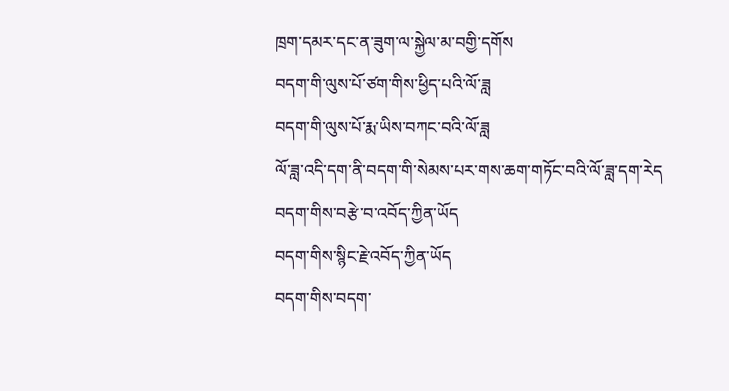ཁྲག་དམར་དང་ན་ཟུག་ལ་སྐྱེལ་མ་བགྱི་དགོས
བདག་གི་ལུས་པོ་ཙག་གིས་ཕྱིད་པའི་ལོ་ཟླ
བདག་གི་ལུས་པོ་རྨ་ཡིས་བཀང་བའི་ལོ་ཟླ
ལོ་ཟླ་འདི་དག་ནི་བདག་གི་སེམས་པར་གས་ཆག་གཏོང་བའི་ལོ་ཟླ་དག་རེད
བདག་གིས་བརྩེ་བ་འབོད་ཀྱིན་ཡོད
བདག་གིས་སྙིང་རྗེ་འབོད་ཀྱིན་ཡོད
བདག་གིས་བདག་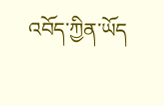འབོད་ཀྱིན་ཡོད